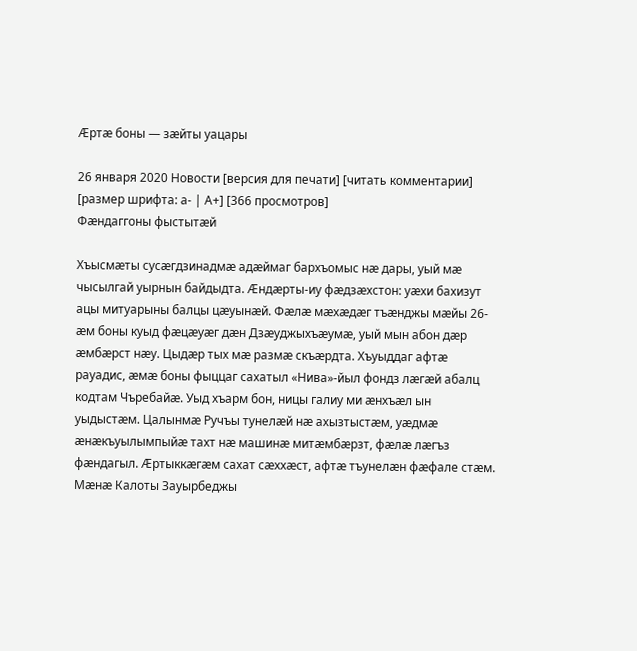Ӕртæ боны — зæйты уацары

26 января 2020 Новости [версия для печати] [читать комментарии] [размер шрифта: a- | А+] [366 просмотров]
Фæндаггоны фыстытæй

Хъысмæты сусæгдзинадмæ адæймаг бархъомыс нæ дары, уый мæ чысылгай уырнын байдыдта. Ӕндæрты-иу фæдзæхстон: уæхи бахизут ацы митуарыны балцы цæуынæй. Фæлæ мæхæдæг тъæнджы мæйы 26-æм боны куыд фæцæуæг дæн Дзæуджыхъæумæ, уый мын абон дæр æмбæрст нæу. Цыдæр тых мæ размæ скъæрдта. Хъуыддаг афтæ рауадис, æмæ боны фыццаг сахатыл «Нива»-йыл фондз лæгæй абалц кодтам Чъребайæ. Уыд хъарм бон, ницы галиу ми æнхъæл ын уыдыстæм. Цалынмæ Ручъы тунелæй нæ ахызтыстæм, уæдмæ æнæкъуылымпыйæ тахт нæ машинæ митæмбæрзт, фæлæ лæгъз фæндагыл. Ӕртыккæгæм сахат сæххæст, афтæ тъунелæн фæфале стæм. Мæнæ Калоты Зауырбеджы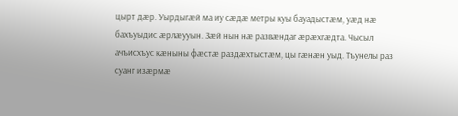цырт дæр. Уырдыгæй ма иу сæдæ метры куы бауадыстæм, уæд нæ бахъуыдис æрлæууын. Зæй нын нæ развæндаг æрæхгæдта. Чысыл ачъисхъус кæныны фæстæ раздæхтыстæм, цы гæнæн уыд. Тъунелы раз суанг изæрмæ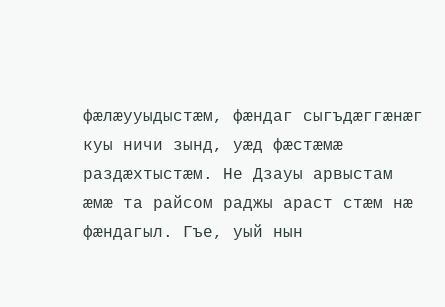фæлæууыдыстæм, фæндаг сыгъдæггæнæг куы ничи зынд, уæд фæстæмæ раздæхтыстæм. Не Дзауы арвыстам æмæ та райсом раджы араст стæм нæ фæндагыл. Гъе, уый нын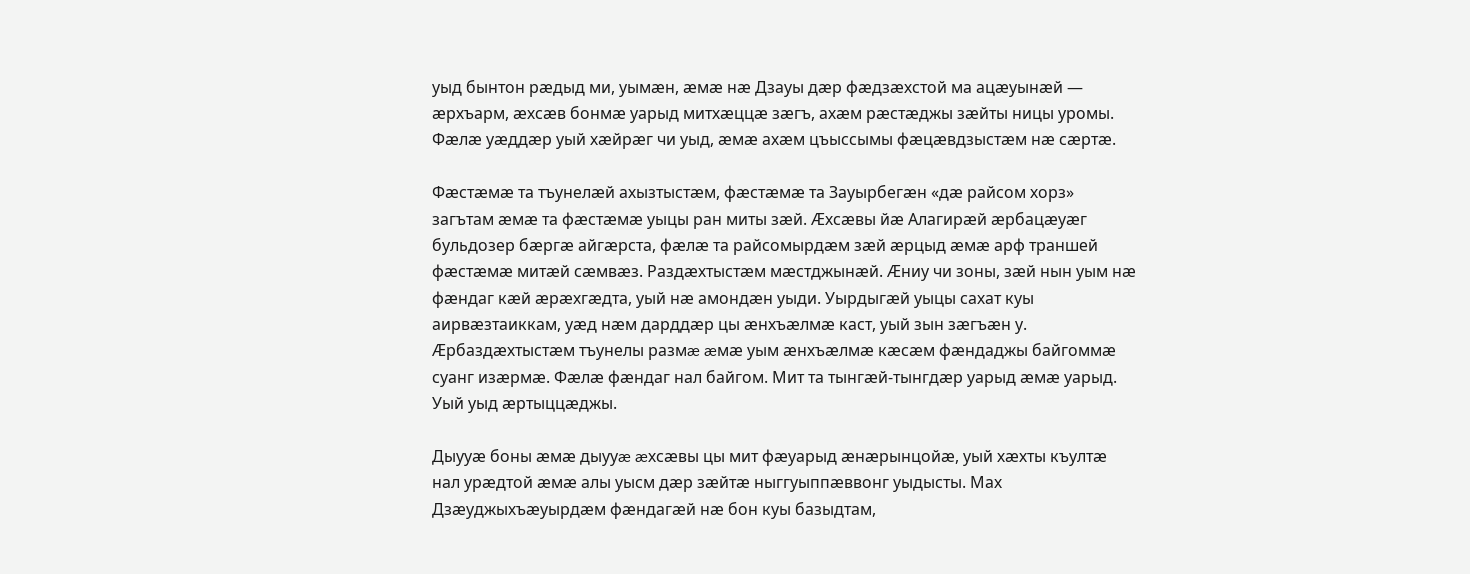уыд бынтон рæдыд ми, уымæн, æмæ нæ Дзауы дæр фæдзæхстой ма ацæуынæй — æрхъарм, æхсæв бонмæ уарыд митхæццæ зæгъ, ахæм рæстæджы зæйты ницы уромы. Фæлæ уæддæр уый хæйрæг чи уыд, æмæ ахæм цъыссымы фæцæвдзыстæм нæ сæртæ.

Фæстæмæ та тъунелæй ахызтыстæм, фæстæмæ та Зауырбегæн «дæ райсом хорз» загътам æмæ та фæстæмæ уыцы ран миты зæй. Ӕхсæвы йæ Алагирæй æрбацæуæг бульдозер бæргæ айгæрста, фæлæ та райсомырдæм зæй æрцыд æмæ арф траншей фæстæмæ митæй сæмвæз. Раздæхтыстæм мæстджынæй. Ӕниу чи зоны, зæй нын уым нæ фæндаг кæй æрæхгæдта, уый нæ амондæн уыди. Уырдыгæй уыцы сахат куы аирвæзтаиккам, уæд нæм дарддæр цы æнхъæлмæ каст, уый зын зæгъæн у. Ӕрбаздæхтыстæм тъунелы размæ æмæ уым æнхъæлмæ кæсæм фæндаджы байгоммæ суанг изæрмæ. Фæлæ фæндаг нал байгом. Мит та тынгæй-тынгдæр уарыд æмæ уарыд. Уый уыд æртыццæджы.

Дыууæ боны æмæ дыууæ æхсæвы цы мит фæуарыд æнæрынцойæ, уый хæхты къултæ нал урæдтой æмæ алы уысм дæр зæйтæ ныггуыппæввонг уыдысты. Мах Дзæуджыхъæуырдæм фæндагæй нæ бон куы базыдтам,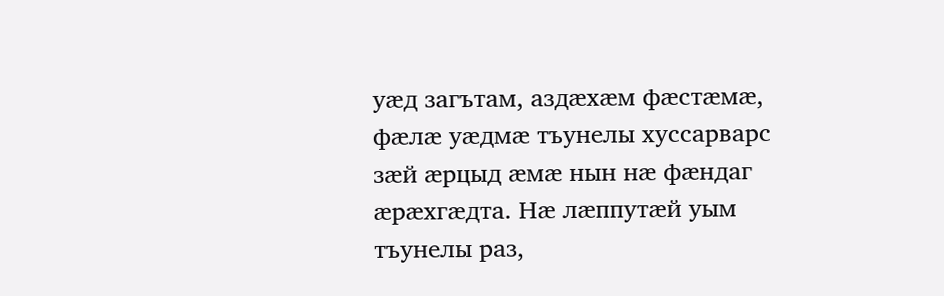уæд загътам, аздæхæм фæстæмæ, фæлæ уæдмæ тъунелы хуссарварс зæй æрцыд æмæ нын нæ фæндаг æрæхгæдта. Нæ лæппутæй уым тъунелы раз,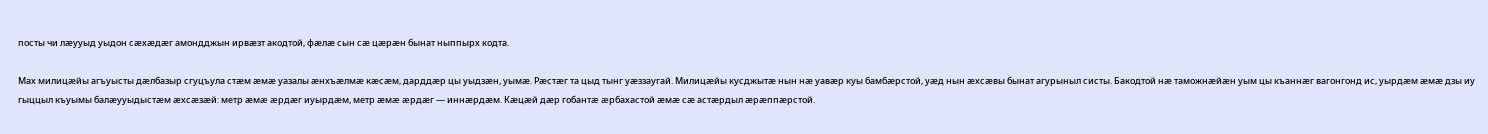посты чи лæууыд уыдон сæхæдæг амондджын ирвæзт акодтой, фæлæ сын сæ цæрæн бынат ныппырх кодта.

Мах милицæйы агъуысты дæлбазыр сгуцъула стæм æмæ уазалы æнхъæлмæ кæсæм, дарддæр цы уыдзæн, уымæ. Рæстæг та цыд тынг уæззаугай. Милицæйы кусджытæ нын нæ уавæр куы бамбæрстой, уæд нын æхсæвы бынат агурыныл систы. Бакодтой нæ таможнæйæн уым цы къаннæг вагонгонд ис, уырдæм æмæ дзы иу гыццыл къуымы балæууыдыстæм æхсæзæй: метр æмæ æрдæг иуырдæм, метр æмæ æрдæг — иннæрдæм. Кæцæй дæр гобантæ æрбахастой æмæ сæ астæрдыл æрæппæрстой.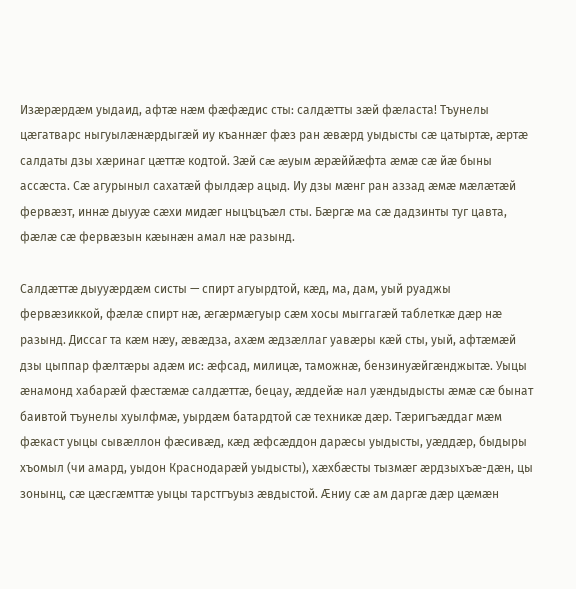Изæрæрдæм уыдаид, афтæ нæм фæфæдис сты: салдæтты зæй фæласта! Тъунелы цæгатварс ныгуылæнæрдыгæй иу къаннæг фæз ран æвæрд уыдысты сæ цатыртæ, æртæ салдаты дзы хæринаг цæттæ кодтой. Зæй сæ æуым æрæййæфта æмæ сæ йæ быны ассæста. Сæ агурыныл сахатæй фылдæр ацыд. Иу дзы мæнг ран аззад æмæ мæлæтæй фервæзт, иннæ дыууæ сæхи мидæг ныцъцъæл сты. Бæргæ ма сæ дадзинты туг цавта, фæлæ сæ фервæзын кæынæн амал нæ разынд.

Салдæттæ дыууæрдæм систы — спирт агуырдтой, кæд, ма, дам, уый руаджы фервæзиккой, фæлæ спирт нæ, æгæрмæгуыр сæм хосы мыггагæй таблеткæ дæр нæ разынд. Диссаг та кæм нæу, æвæдза, ахæм æдзæллаг уавæры кæй сты, уый, афтæмæй дзы цыппар фæлтæры адæм ис: æфсад, милицæ, таможнæ, бензинуæйгæнджытæ. Уыцы æнамонд хабарæй фæстæмæ салдæттæ, бецау, æддейæ нал уæндыдысты æмæ сæ бынат баивтой тъунелы хуылфмæ, уырдæм батардтой сæ техникæ дæр. Тæригъæддаг мæм фæкаст уыцы сывæллон фæсивæд, кæд æфсæддон дарæсы уыдысты, уæддæр, быдыры хъомыл (чи амард, уыдон Краснодарæй уыдысты), хæхбæсты тызмæг æрдзыхъæ-дæн, цы зонынц, сæ цæсгæмттæ уыцы тарстгъуыз æвдыстой. Ӕниу сæ ам даргæ дæр цæмæн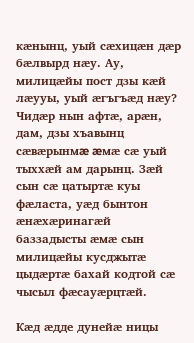кæнынц, уый сæхицæн дæр бæлвырд нæу. Ау, милицæйы пост дзы кæй лæууы, уый æгъгъæд нæу? Чидæр нын афтæ, арæн, дам, дзы хъавынц сæвæрынмæ æмæ сæ уый тыххæй ам дарынц. Зæй сын сæ цатыртæ куы фæласта, уæд бынтон æнæхæринагæй баззадысты æмæ сын милицæйы кусджытæ цыдæртæ бахай кодтой сæ чысыл фæсауæрцтæй.

Кæд æдде дунейæ ницы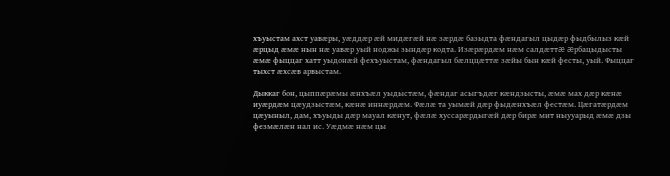хъуыстам ахст уавæры, уæддæр æй мидæгæй нæ зæрдæ базыдта фæндагыл цыдæр фыдбылыз кæй æрцыд æмæ нын нæ уавæр уый ноджы зындæр кодта. Изæрæрдæм нæм салдæттæ æрбацыдысты æмæ фыццаг хатт уыдонæй фехъуыстам, фæндагыл бæлццæттæ зæйы бын кæй фесты, уый. Фыццаг тыхст æхсæв арвыстам.

Дыккаг бон, цыппæрæмы æнхъæл уыдыстæм, фæндаг асыгъдæг кæндзысты, æмæ мах дæр кæнæ иуæрдæм цæудзыстæм, кæнæ иннæрдæм. Фæлæ та уымæй дæр фыдæнхъæл фестæм. Цæгатæрдæм цæуыныл, дам, хъуыды дæр мауал кæнут, фæлæ хуссарæрдыгæй дæр бирæ мит ныууарыд æмæ дзы фезмæлæн нал ис. Уæдмæ нæм цы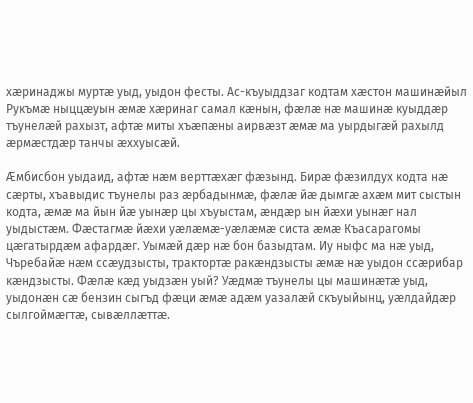хæринаджы муртæ уыд, уыдон фесты. Ас-къуыддзаг кодтам хæстон машинæйыл Рукъмæ ныццæуын æмæ хæринаг самал кæнын, фæлæ нæ машинæ куыддæр тъунелæй рахызт, афтæ миты хъæпæны аирвæзт æмæ ма уырдыгæй рахылд æрмæстдæр танчы æххуысæй.

Ӕмбисбон уыдаид, афтæ нæм верттæхæг фæзынд. Бирæ фæзилдух кодта нæ сæрты, хъавыдис тъунелы раз æрбадынмæ, фæлæ йæ дымгæ ахæм мит сыстын кодта, æмæ ма йын йæ уынæр цы хъуыстам, æндæр ын йæхи уынæг нал уыдыстæм. Фæстагмæ йæхи уæлæмæ-уæлæмæ систа æмæ Къасарагомы цæгатырдæм афардæг. Уымæй дæр нæ бон базыдтам. Иу ныфс ма нæ уыд, Чъребайæ нæм ссæудзысты, трактортæ ракæндзысты æмæ нæ уыдон ссæрибар кæндзысты. Фæлæ кæд уыдзæн уый? Уæдмæ тъунелы цы машинæтæ уыд, уыдонæн сæ бензин сыгъд фæци æмæ адæм уазалæй скъуыйынц, уæлдайдæр сылгоймæгтæ, сывæллæттæ.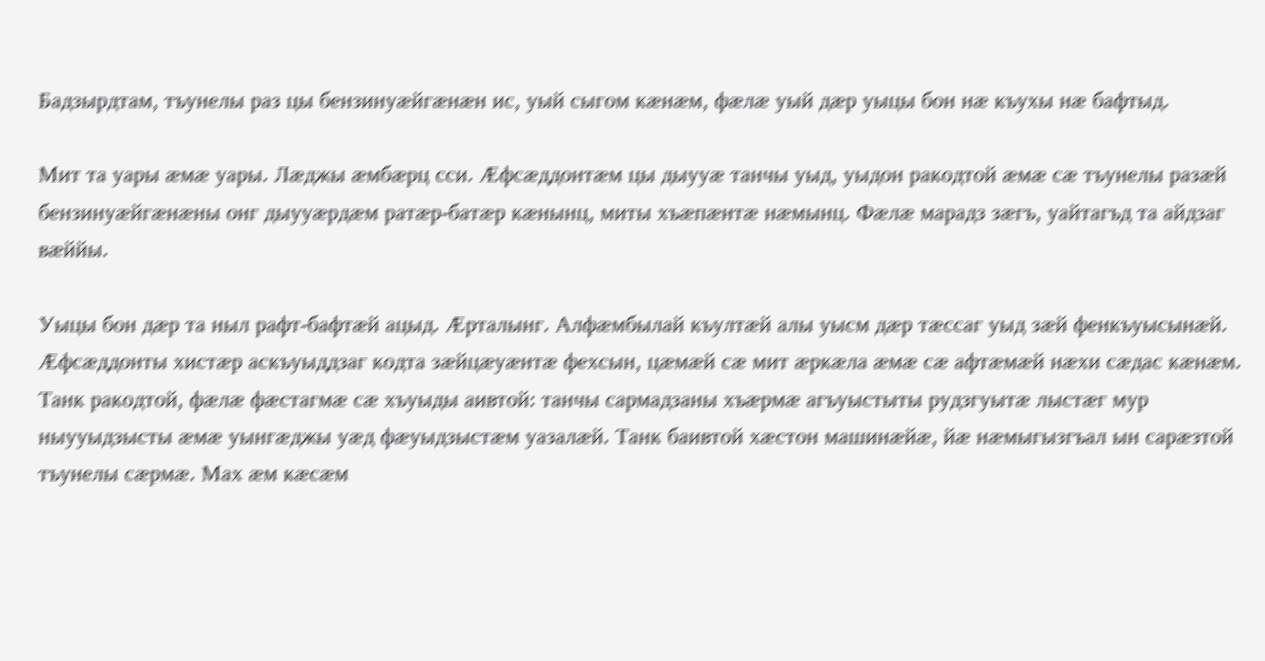Бадзырдтам, тъунелы раз цы бензинуæйгæнæн ис, уый сыгом кæнæм, фæлæ уый дæр уыцы бон нæ къухы нæ бафтыд.

Мит та уары æмæ уары. Лæджы æмбæрц сси. Ӕфсæддонтæм цы дыууæ танчы уыд, уыдон ракодтой æмæ сæ тъунелы разæй бензинуæйгæнæны онг дыууæрдæм ратæр-батæр кæнынц, миты хъæпæнтæ нæмынц. Фæлæ марадз зæгъ, уайтагъд та айдзаг вæййы.

Уыцы бон дæр та ныл рафт-бафтæй ацыд. Ӕрталынг. Алфæмбылай къултæй алы уысм дæр тæссаг уыд зæй фенкъуысынæй. Ӕфсæддонты хистæр аскъуыддзаг кодта зæйцæуæнтæ фехсын, цæмæй сæ мит æркæла æмæ сæ афтæмæй нæхи сæдас кæнæм. Танк ракодтой, фæлæ фæстагмæ сæ хъуыды аивтой: танчы сармадзаны хъæрмæ агъуыстыты рудзгуытæ лыстæг мур ныууыдзысты æмæ уынгæджы уæд фæуыдзыстæм уазалæй. Танк баивтой хæстон машинæйæ, йæ нæмыгызгъал ын сарæзтой тъунелы сæрмæ. Мах æм кæсæм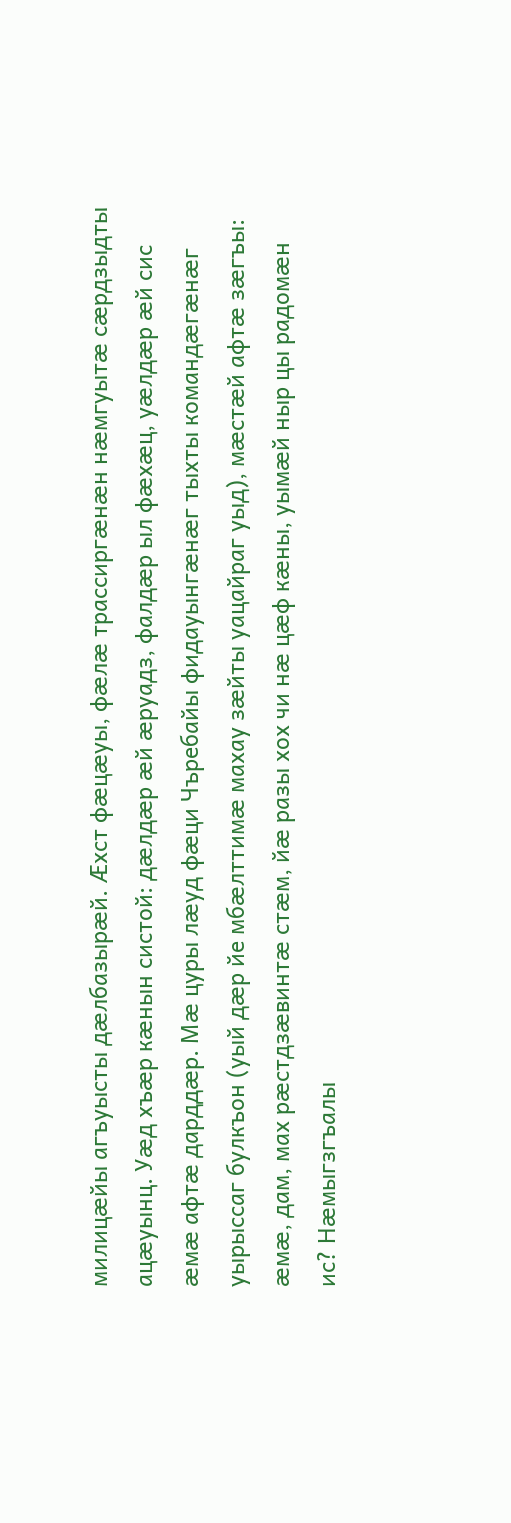милицæйы агъуысты дæлбазырæй. Ӕхст фæцæуы, фæлæ трассиргæнæн нæмгуытæ сæрдзыдты ацæуынц. Уæд хъæр кæнын систой: дæлдæр æй æруадз, фалдæр ыл фæхæц, уæлдæр æй сис æмæ афтæ дарддæр. Мæ цуры лæуд фæци Чъребайы фидауынгæнæг тыхты командæгæнæг уырыссаг булкъон (уый дæр йе мбæлттимæ махау зæйты уацайраг уыд), мæстæй афтæ зæгъы: æмæ, дам, мах рæстдзæвинтæ стæм, йæ разы хох чи нæ цæф кæны, уымæй ныр цы радомæн ис? Нæмыгзгъалы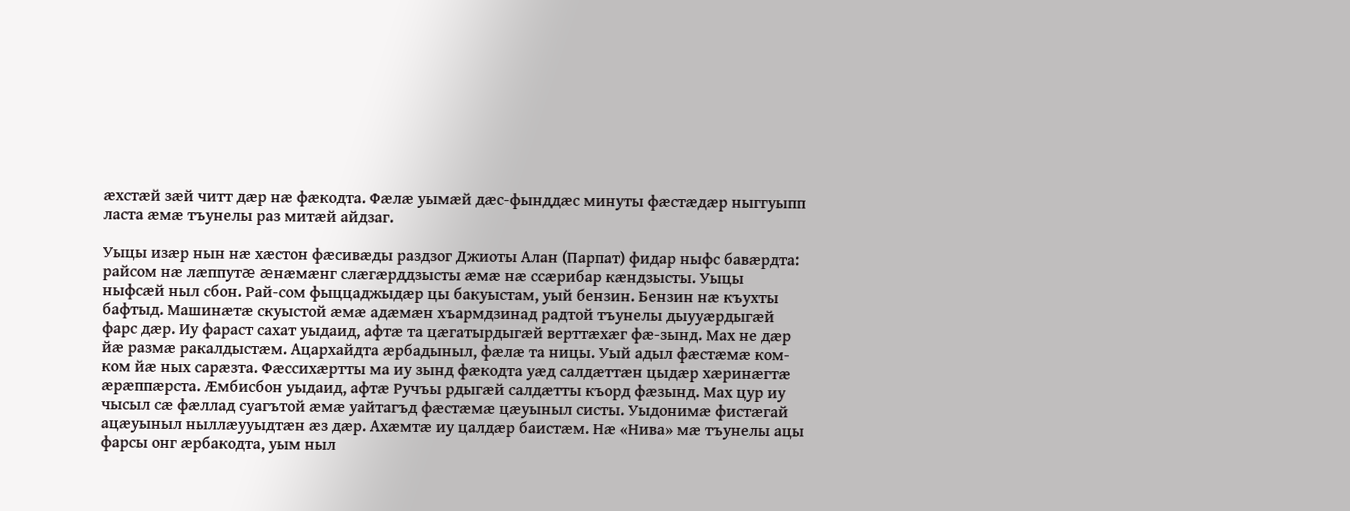æхстæй зæй читт дæр нæ фæкодта. Фæлæ уымæй дæс-фынддæс минуты фæстæдæр ныггуыпп ласта æмæ тъунелы раз митæй айдзаг.

Уыцы изæр нын нæ хæстон фæсивæды раздзог Джиоты Алан (Парпат) фидар ныфс бавæрдта: райсом нæ лæппутæ æнæмæнг слæгæрддзысты æмæ нæ ссæрибар кæндзысты. Уыцы ныфсæй ныл сбон. Рай-сом фыццаджыдæр цы бакуыстам, уый бензин. Бензин нæ къухты бафтыд. Машинæтæ скуыстой æмæ адæмæн хъармдзинад радтой тъунелы дыууæрдыгæй фарс дæр. Иу фараст сахат уыдаид, афтæ та цæгатырдыгæй верттæхæг фæ-зынд. Мах не дæр йæ размæ ракалдыстæм. Ацархайдта æрбадыныл, фæлæ та ницы. Уый адыл фæстæмæ ком-ком йæ ных сарæзта. Фæссихæртты ма иу зынд фæкодта уæд салдæттæн цыдæр хæринæгтæ æрæппæрста. Ӕмбисбон уыдаид, афтæ Ручъы рдыгæй салдæтты къорд фæзынд. Мах цур иу чысыл сæ фæллад суагътой æмæ уайтагъд фæстæмæ цæуыныл систы. Уыдонимæ фистæгай ацæуыныл ныллæууыдтæн æз дæр. Ахæмтæ иу цалдæр баистæм. Нæ «Нива» мæ тъунелы ацы фарсы онг æрбакодта, уым ныл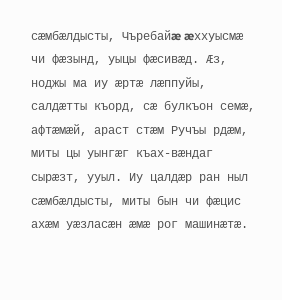сæмбæлдысты, Чъребайæ æххуысмæ чи фæзынд, уыцы фæсивæд. Ӕз, ноджы ма иу æртæ лæппуйы, салдæтты къорд, сæ булкъон семæ, афтæмæй, араст стæм Ручъы рдæм, миты цы уынгæг къах-вæндаг сырæзт, ууыл. Иу цалдæр ран ныл сæмбæлдысты, миты бын чи фæцис ахæм уæзласæн æмæ рог машинæтæ.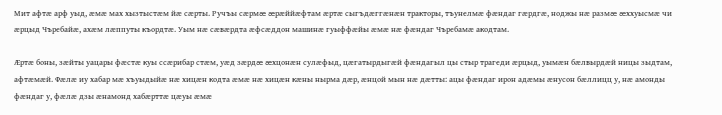Мит афтæ арф уыд, æмæ мах хызтыстæм йæ сæрты. Ручъы сæрмæ æрæййæфтам æртæ сыгъдæггæнæн тракторы, тъунелмæ фæндаг гæрдгæ, ноджы нæ размæ æххуысмæ чи æрцыд Чъребайæ, ахæм лæппуты къордтæ. Уым нæ сæвæрдта æфсæддон машинæ гуыффæйы æмæ нæ фæндаг Чъребамæ акодтам.

Ӕртæ боны, зæйты уацары фæстæ куы ссæрибар стæм, уæд зæрдæ æхцонæн сулæфыд, цæгатырдыгæй фæндагыл цы стыр трагеди æрцыд, уымæн бæлвырдæй ницы зыдтам, афтæмæй. Фæлæ иу хабар мæ хъуыдыйæ нæ хицæн кодта æмæ нæ хицæн кæны нырма дæр, æнцой мын нæ дæтты: ацы фæндаг ирон адæмы æнусон бæллицц у, нæ амонды фæндаг у, фæлæ дзы æнамонд хабæрттæ цæуы æмæ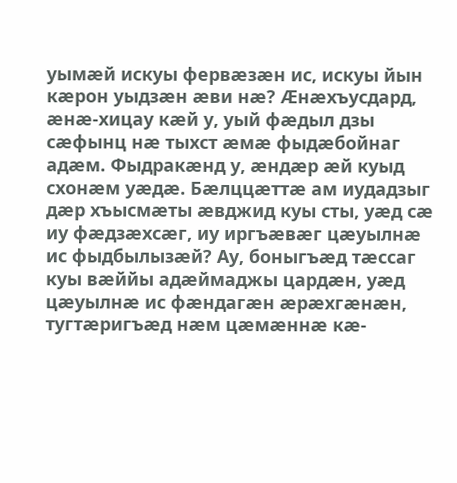уымæй искуы фервæзæн ис, искуы йын кæрон уыдзæн æви нæ? Ӕнæхъусдард, æнæ-хицау кæй у, уый фæдыл дзы сæфынц нæ тыхст æмæ фыдæбойнаг адæм. Фыдракæнд у, æндæр æй куыд схонæм уæдæ. Бæлццæттæ ам иудадзыг дæр хъысмæты æвджид куы сты, уæд сæ иу фæдзæхсæг, иу иргъæвæг цæуылнæ ис фыдбылызæй? Ау, боныгъæд тæссаг куы вæййы адæймаджы цардæн, уæд цæуылнæ ис фæндагæн æрæхгæнæн, тугтæригъæд нæм цæмæннæ кæ-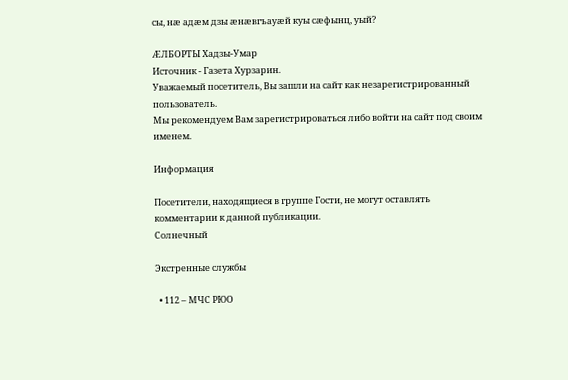сы, нæ адæм дзы æнæвгъауæй куы сæфынц, уый?

ӔЛБОРТЫ Хадзы-Умар
Источник - Газета Хурзарин.
Уважаемый посетитель, Вы зашли на сайт как незарегистрированный пользователь.
Мы рекомендуем Вам зарегистрироваться либо войти на сайт под своим именем.

Информация

Посетители, находящиеся в группе Гости, не могут оставлять комментарии к данной публикации.
Солнечный

Экстренные службы

  • 112 – МЧС РЮО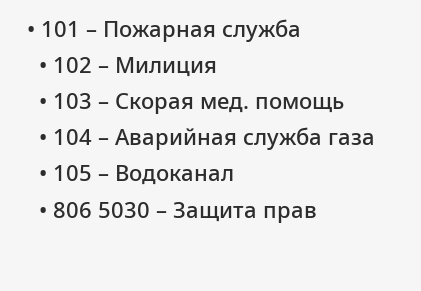• 101 – Пожарная служба
  • 102 – Милиция
  • 103 – Скорая мед. помощь
  • 104 – Аварийная служба газа
  • 105 – Водоканал
  • 806 5030 – Защита прав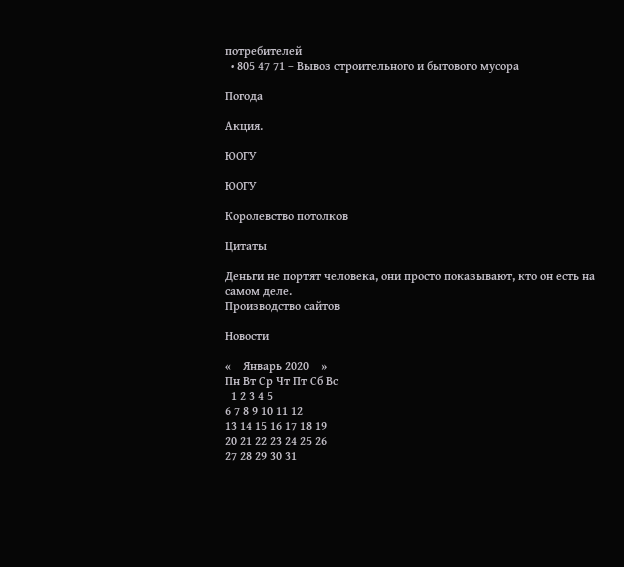потребителей
  • 805 47 71 – Вывоз строительного и бытового мусора

Погода

Акция.

ЮОГУ

ЮОГУ

Королевство потолков

Цитаты

Деньги не портят человека, они просто показывают, кто он есть на самом деле.
Производство сайтов

Новости

«    Январь 2020    »
Пн Вт Ср Чт Пт Сб Вс
  1 2 3 4 5
6 7 8 9 10 11 12
13 14 15 16 17 18 19
20 21 22 23 24 25 26
27 28 29 30 31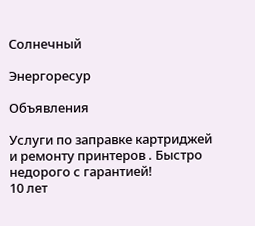Солнечный

Энергоресур

Объявления

Услуги по заправке картриджей и ремонту принтеров . Быстро недорого с гарантией!
10 лет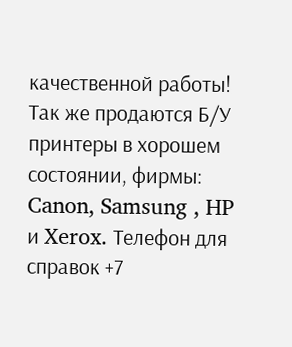качественной работы! Так же продаются Б/У принтеры в хорошем состоянии, фирмы: Canon, Samsung , HP и Xerox. Телефон для справок +7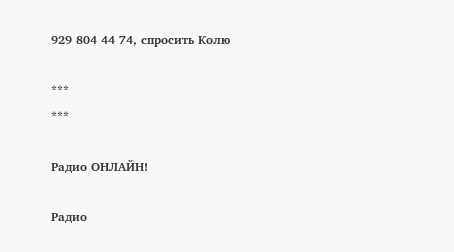929 804 44 74, спросить Колю

***
***

Радио ОНЛАЙН!

Радио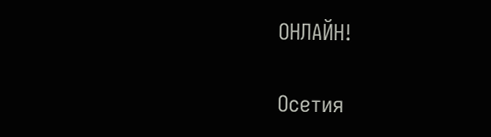ОНЛАЙН!

Осетия